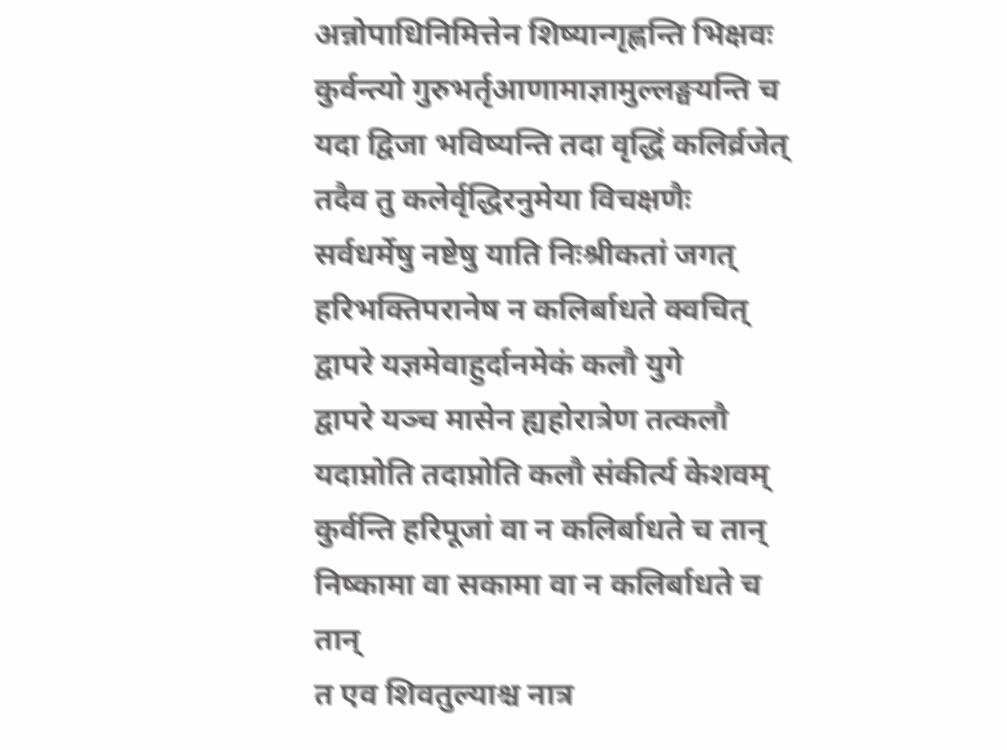अन्नोपाधिनिमित्तेन शिष्यान्गृह्णन्ति भिक्षवः
कुर्वन्त्यो गुरुभर्तृआणामाज्ञामुल्लङ्घयन्ति च
यदा द्विजा भविष्यन्ति तदा वृद्धिं कलिर्व्रजेत्
तदैव तु कलेर्वृद्धिरनुमेया विचक्षणैः
सर्वधर्मेषु नष्टेषु याति निःश्रीकतां जगत्
हरिभक्तिपरानेष न कलिर्बाधते क्वचित्
द्वापरे यज्ञमेवाहुर्दानमेकं कलौ युगे
द्वापरे यञ्च मासेन ह्यहोरात्रेण तत्कलौ
यदाप्नोति तदाप्नोति कलौ संकीर्त्य केशवम्
कुर्वन्ति हरिपूजां वा न कलिर्बाधते च तान्
निष्कामा वा सकामा वा न कलिर्बाधते च तान्
त एव शिवतुल्याश्च नात्र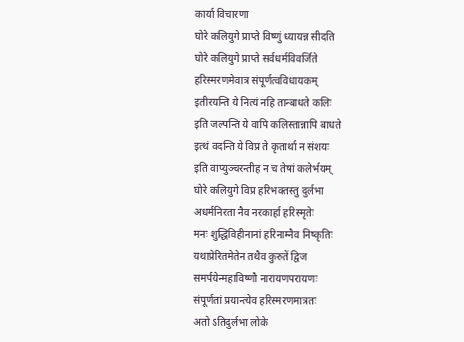कार्या विचारणा
घोरे कलियुगे प्राप्ते विष्णुं ध्यायन्न सीदति
घोरे कलियुगे प्राप्ते सर्वधर्मविवर्जिते
हरिस्मरणमेवात्र संपूर्णत्वविधायकम्
इतीरयन्ति ये नित्यं नहि तान्बाधते कलिः
इति जल्पन्ति ये वापि कलिस्तान्नापि बाधते
इत्थं वदन्ति ये विप्र ते कृतार्था न संशयः
इति वाप्युञ्चरन्तीह न च तेषां कलेर्भयम्
घोरे कलियुगे विप्र हरिभक्तस्तु दुर्लभा
अधर्मनिरता नैव नरकार्हा हरिस्मृतेः
मनः शुद्धिविहीनानां हरिनाम्नैव निष्कृतिः
यथाप्रेरितमेतेन तथैव कुरुतें द्विज
समर्पयेन्महाविष्णौ नारायणपरायणः
संपूर्णतां प्रयान्त्येव हरिस्मरणमात्रतः
अतो ऽतिदुर्लभा लोके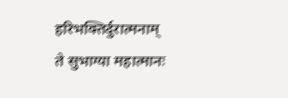हरिभक्तिर्दुरात्मनाम्
ते सुभाग्या महात्मानः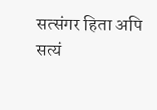सत्संगर हिता अपि
सत्यं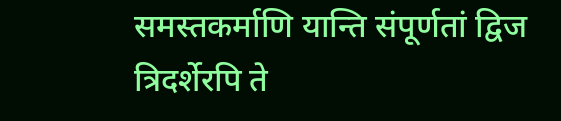समस्तकर्माणि यान्ति संपूर्णतां द्विज
त्रिदर्शेरपि ते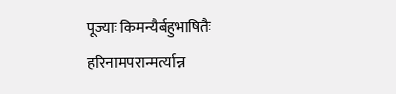पूज्याः किमन्यैर्बहुभाषितैः
हरिनामपरान्मर्त्यान्न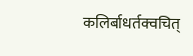कलिर्बाधर्तक्वचित्